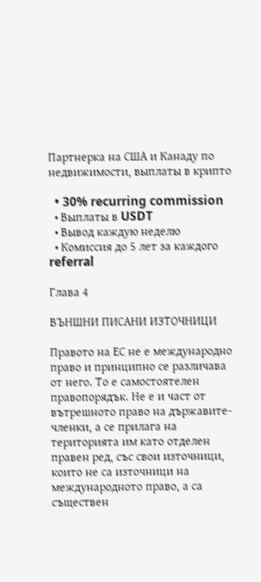Партнерка на США и Канаду по недвижимости, выплаты в крипто

  • 30% recurring commission
  • Выплаты в USDT
  • Вывод каждую неделю
  • Комиссия до 5 лет за каждого referral

Глава 4

ВЪНШНИ ПИСАНИ ИЗТОЧНИЦИ

Правото на ЕС не е международно право и принципно се различава от него. То е самостоятелен правопорядък. Не е и част от вътрешното право на държавите-членки, а се прилага на територията им като отделен правен ред, със свои източници, които не са източници на международното право, а са съществен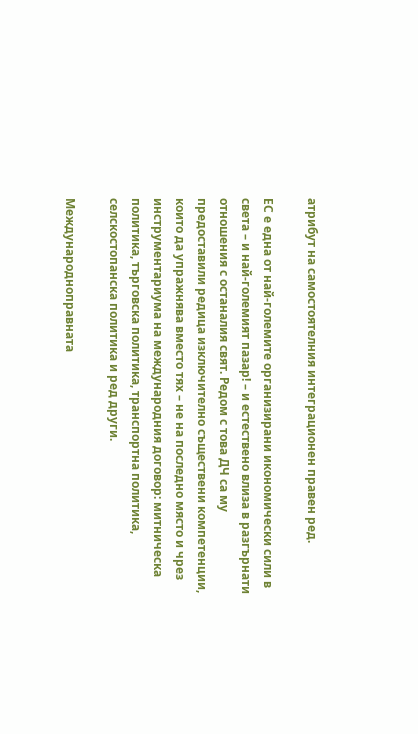атрибут на самостоятелния интеграционен правен ред.

ЕС е една от най-големите организирани икономически сили в света – и най-големият пазар! – и естествено влиза в разгърнати отношения с останалия свят. Редом с това ДЧ са му предоставили редица изключително съществени компетенции, които да упражнява вместо тях – не на последно място и чрез инструментариума на международния договор: митническа политика, търговска политика, транспортна политика, селскостопанска политика и ред други.

Международноправната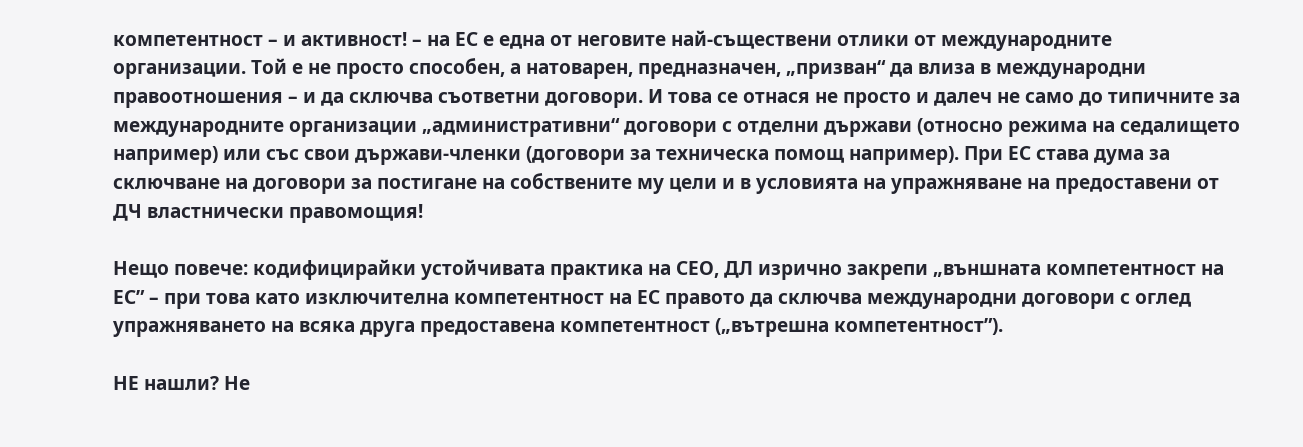компетентност – и активност! – на ЕС е една от неговите най-съществени отлики от международните организации. Той е не просто способен, а натоварен, предназначен, „призван“ да влиза в международни правоотношения – и да сключва съответни договори. И това се отнася не просто и далеч не само до типичните за международните организации „административни“ договори с отделни държави (относно режима на седалището например) или със свои държави-членки (договори за техническа помощ например). При ЕС става дума за сключване на договори за постигане на собствените му цели и в условията на упражняване на предоставени от ДЧ властнически правомощия!

Нещо повече: кодифицирайки устойчивата практика на СЕО, ДЛ изрично закрепи „външната компетентност на ЕС” – при това като изключителна компетентност на ЕС правото да сключва международни договори с оглед упражняването на всяка друга предоставена компетентност („вътрешна компетентност”).

НЕ нашли? Не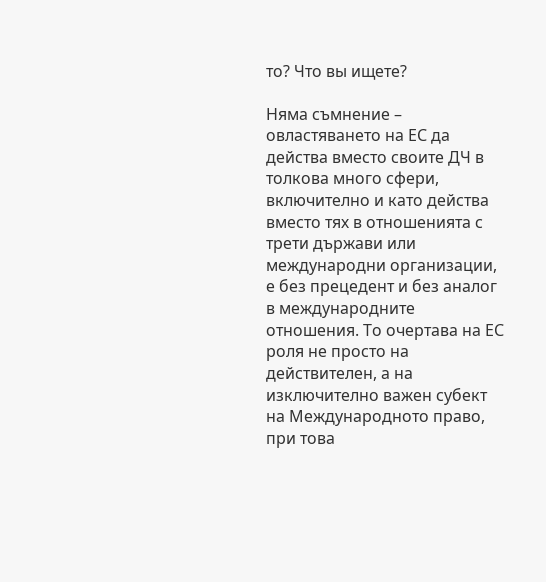то? Что вы ищете?

Няма съмнение – овластяването на ЕС да действа вместо своите ДЧ в толкова много сфери, включително и като действа вместо тях в отношенията с трети държави или международни организации, е без прецедент и без аналог в международните отношения. То очертава на ЕС роля не просто на действителен, а на изключително важен субект на Международното право, при това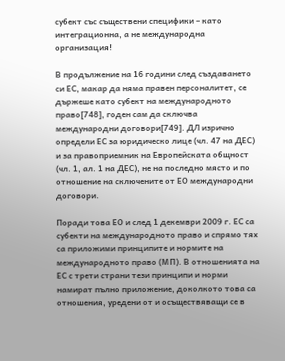субект със съществени специфики – като интеграционна, а не международна организация!

В продължение на 16 години след създаването си ЕС, макар да няма правен персоналитет, се държеше като субект на международното право[748], годен сам да сключва международни договори[749]. ДЛ изрично определи ЕС за юридическо лице (чл. 47 на ДЕС) и за правоприемник на Европейската общност (чл. 1, ал. 1 на ДЕС), не на последно място и по отношение на сключените от ЕО международни договори.

Поради това ЕО и след 1 декември 2009 г. ЕС са субекти на международното право и спрямо тях са приложими принципите и нормите на международното право (МП). В отношенията на ЕС с трети страни тези принципи и норми намират пълно приложение, доколкото това са отношения, уредени от и осъществяващи се в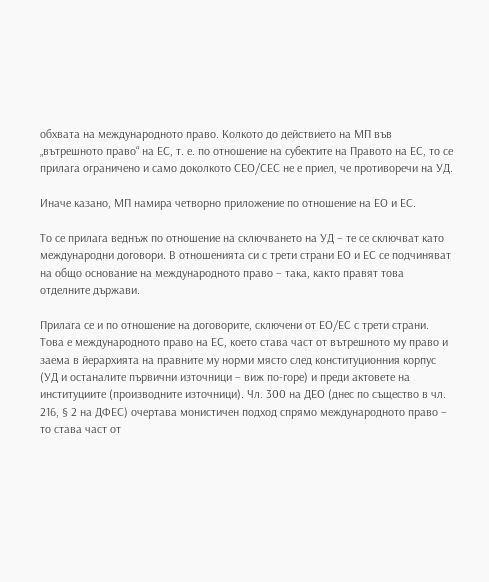обхвата на международното право. Колкото до действието на МП във „вътрешното право“ на ЕС, т. е. по отношение на субектите на Правото на ЕС, то се прилага ограничено и само доколкото СЕО/СЕС не е приел, че противоречи на УД.

Иначе казано, МП намира четворно приложение по отношение на ЕО и ЕС.

То се прилага веднъж по отношение на сключването на УД – те се сключват като международни договори. В отношенията си с трети страни ЕО и ЕС се подчиняват на общо основание на международното право – така, както правят това отделните държави.

Прилага се и по отношение на договорите, сключени от ЕО/ЕС с трети страни. Това е международното право на ЕС, което става част от вътрешното му право и заема в йерархията на правните му норми място след конституционния корпус (УД и останалите първични източници – виж по-горе) и преди актовете на институциите (производните източници). Чл. 300 на ДЕО (днес по същество в чл. 216, § 2 на ДФЕС) очертава монистичен подход спрямо международното право – то става част от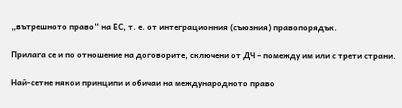„вътрешното право“ на ЕС, т. е. от интеграционния (съюзния) правопорядък.

Прилага се и по отношение на договорите, сключени от ДЧ – помежду им или с трети страни.

Най-сетне някои принципи и обичаи на международното право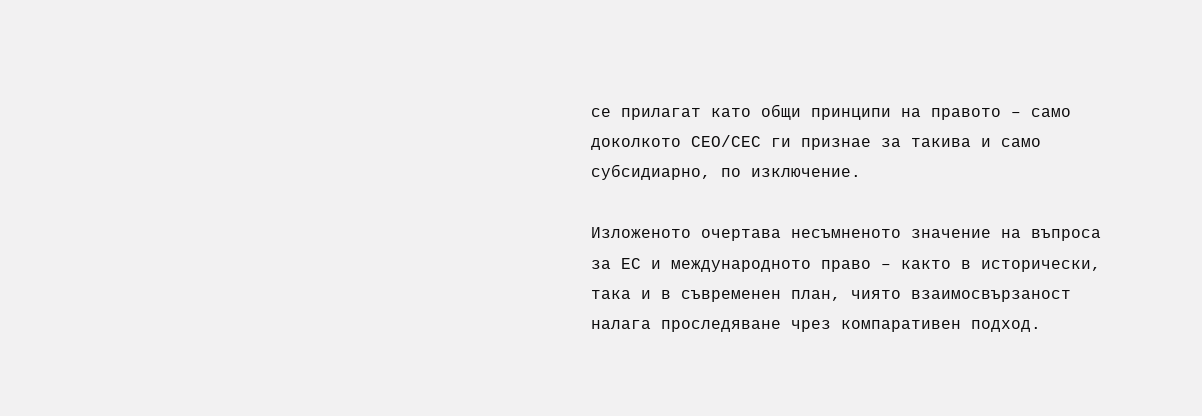се прилагат като общи принципи на правото – само доколкото СЕО/СЕС ги признае за такива и само субсидиарно, по изключение.

Изложеното очертава несъмненото значение на въпроса за ЕС и международното право – както в исторически, така и в съвременен план, чиято взаимосвързаност налага проследяване чрез компаративен подход.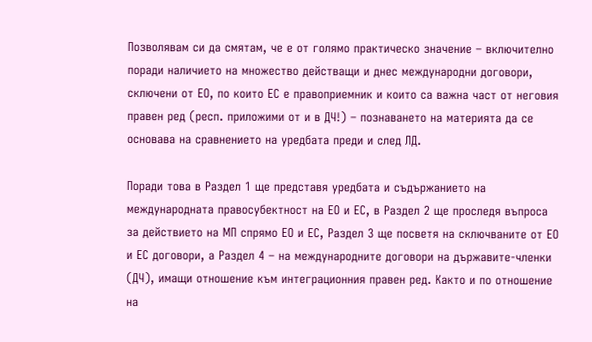Позволявам си да смятам, че е от голямо практическо значение – включително поради наличието на множество действащи и днес международни договори, сключени от ЕО, по които ЕС е правоприемник и които са важна част от неговия правен ред (респ. приложими от и в ДЧ!) – познаването на материята да се основава на сравнението на уредбата преди и след ЛД.

Поради това в Раздел 1 ще представя уредбата и съдържанието на международната правосубектност на ЕО и ЕС, в Раздел 2 ще проследя въпроса за действието на МП спрямо ЕО и ЕС, Раздел 3 ще посветя на сключваните от ЕО и ЕС договори, а Раздел 4 – на международните договори на държавите-членки (ДЧ), имащи отношение към интеграционния правен ред. Както и по отношение на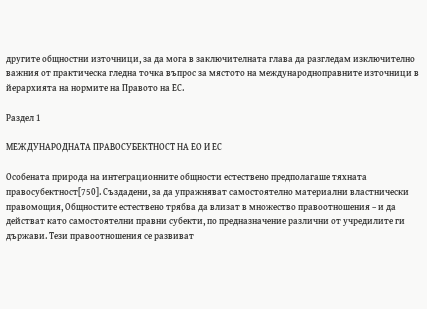другите общностни източници, за да мога в заключителната глава да разгледам изключително важния от практическа гледна точка въпрос за мястото на международноправните източници в йерархията на нормите на Правото на ЕС.

Раздел 1

МЕЖДУНАРОДНАТА ПРАВОСУБЕКТНОСТ НА ЕО И ЕС

Особената природа на интеграционните общности естествено предполагаше тяхната правосубектност[750]. Създадени, за да упражняват самостоятелно материални властнически правомощия, Общностите естествено трябва да влизат в множество правоотношения – и да действат като самостоятелни правни субекти, по предназначение различни от учредилите ги държави. Тези правоотношения се развиват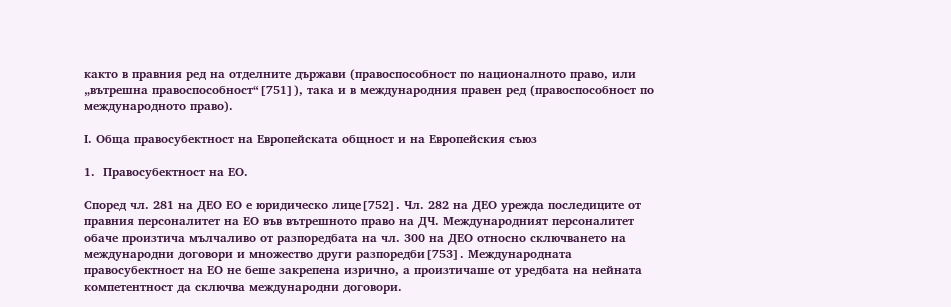както в правния ред на отделните държави (правоспособност по националното право, или „вътрешна правоспособност“[751]), така и в международния правен ред (правоспособност по международното право).

І. Обща правосубектност на Европейската общност и на Европейския съюз

1.  Правосубектност на ЕО.

Според чл. 281 на ДЕО ЕО е юридическо лице[752]. Чл. 282 на ДЕО урежда последиците от правния персоналитет на ЕО във вътрешното право на ДЧ. Международният персоналитет обаче произтича мълчаливо от разпоредбата на чл. 300 на ДЕО относно сключването на международни договори и множество други разпоредби[753]. Международната правосубектност на ЕО не беше закрепена изрично, а произтичаше от уредбата на нейната компетентност да сключва международни договори.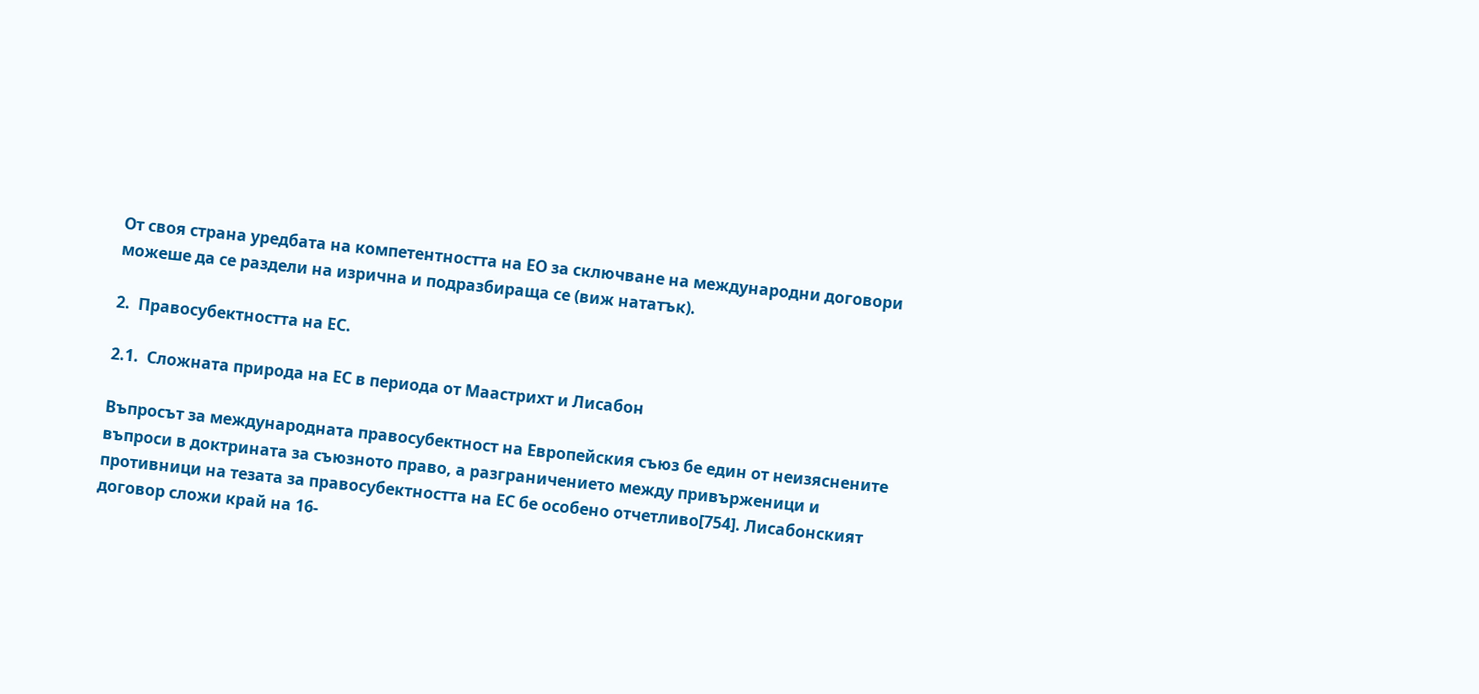От своя страна уредбата на компетентността на ЕО за сключване на международни договори можеше да се раздели на изрична и подразбираща се (виж нататък).

2.  Правосубектността на ЕС.

2.1.  Сложната природа на ЕС в периода от Маастрихт и Лисабон

Въпросът за международната правосубектност на Европейския съюз бе един от неизяснените въпроси в доктрината за съюзното право, а разграничението между привърженици и противници на тезата за правосубектността на ЕС бе особено отчетливо[754]. Лисабонският договор сложи край на 16-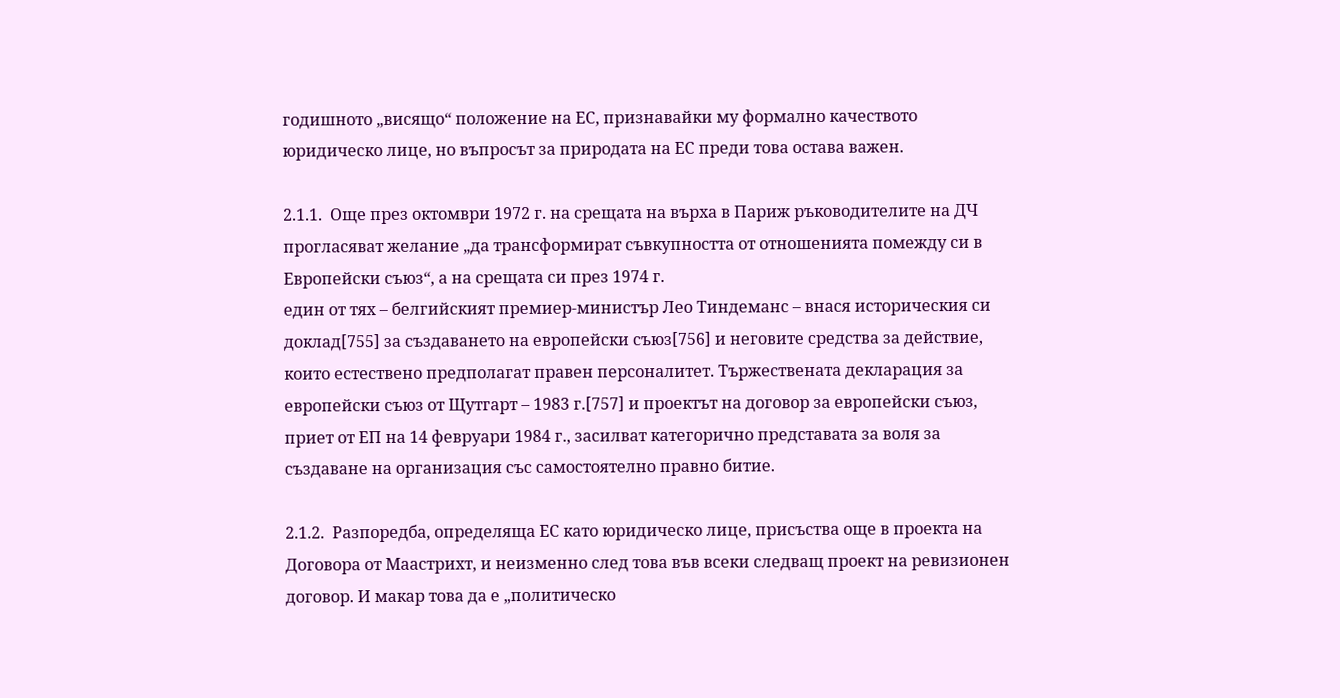годишното „висящо“ положение на ЕС, признавайки му формално качеството юридическо лице, но въпросът за природата на ЕС преди това остава важен.

2.1.1.  Още през октомври 1972 г. на срещата на върха в Париж ръководителите на ДЧ прогласяват желание „да трансформират съвкупността от отношенията помежду си в Европейски съюз“, а на срещата си през 1974 г.
един от тях – белгийският премиер-министър Лео Тиндеманс – внася историческия си доклад[755] за създаването на европейски съюз[756] и неговите средства за действие, които естествено предполагат правен персоналитет. Тържествената декларация за европейски съюз от Щутгарт – 1983 г.[757] и проектът на договор за европейски съюз, приет от ЕП на 14 февруари 1984 г., засилват категорично представата за воля за създаване на организация със самостоятелно правно битие.

2.1.2.  Разпоредба, определяща ЕС като юридическо лице, присъства още в проекта на Договора от Маастрихт, и неизменно след това във всеки следващ проект на ревизионен договор. И макар това да е „политическо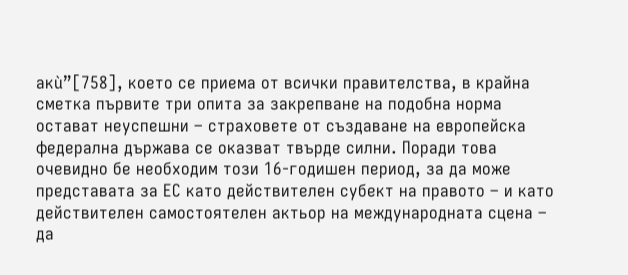акù”[758], което се приема от всички правителства, в крайна сметка първите три опита за закрепване на подобна норма остават неуспешни – страховете от създаване на европейска федерална държава се оказват твърде силни. Поради това очевидно бе необходим този 16-годишен период, за да може представата за ЕС като действителен субект на правото – и като действителен самостоятелен актьор на международната сцена – да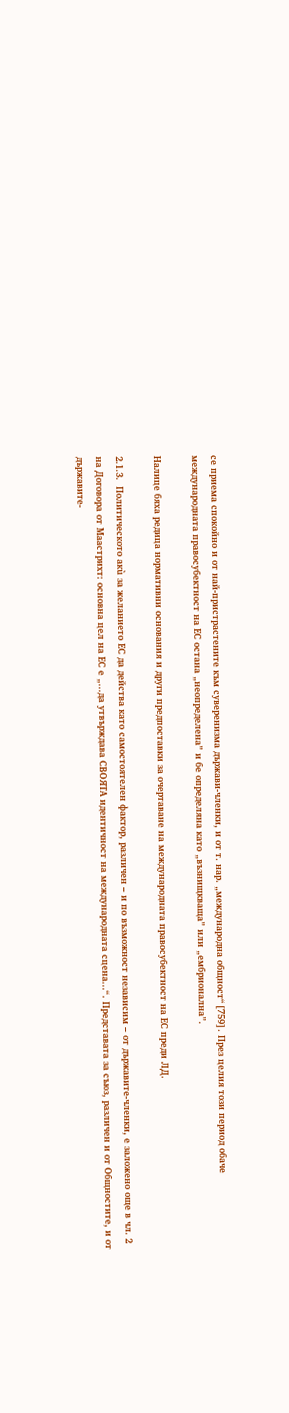се приема спокойно и от най-пристрастените към суверенизма държави-членки, и от т. нар. „международна общност“[759]. През целия този период обаче международната правосубектност на ЕС остана „неопределена” и бе определяна като „възнищкваща” или „ембрионална”.

Налице бяха редица нормативни основания и други предпоставки за очертаване на международната правосубектност на ЕС преди ЛД.

2.1.3.  Политическото акù за желанието ЕС да действа като самостоятелен фактор, различен – и по възможност независим – от държавите-членки, е заложено още в чл. 2 на Договора от Маастрихт: основна цел на ЕС е „...да утвърждава СВОЯТА идентичност на международната сцена...“. Представата за съюз, различен и от Общностите, и от държавите-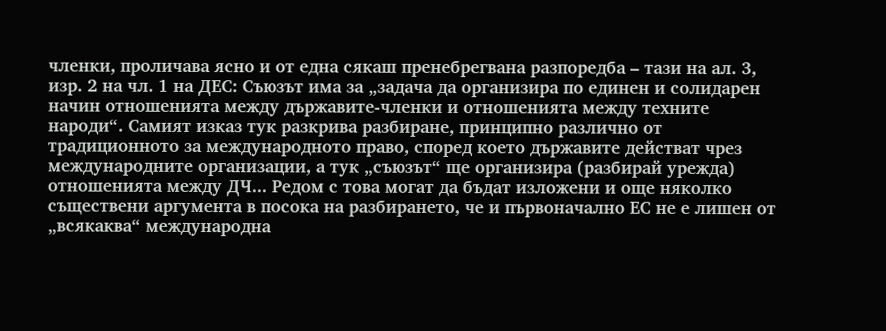членки, проличава ясно и от една сякаш пренебрегвана разпоредба – тази на ал. 3, изр. 2 на чл. 1 на ДЕС: Съюзът има за „задача да организира по единен и солидарен начин отношенията между държавите-членки и отношенията между техните народи“. Самият изказ тук разкрива разбиране, принципно различно от традиционното за международното право, според което държавите действат чрез международните организации, а тук „съюзът“ ще организира (разбирай урежда) отношенията между ДЧ... Редом с това могат да бъдат изложени и още няколко съществени аргумента в посока на разбирането, че и първоначално ЕС не е лишен от „всякаква“ международна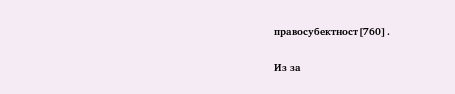правосубектност[760].

Из за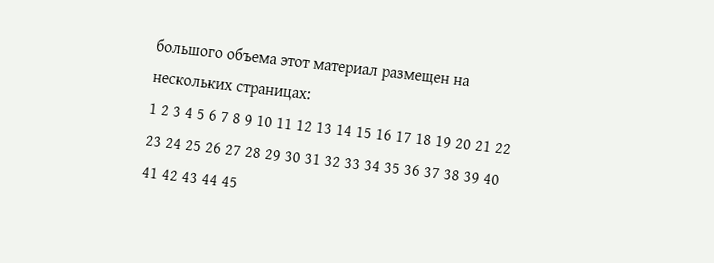большого объема этот материал размещен на нескольких страницах:
1 2 3 4 5 6 7 8 9 10 11 12 13 14 15 16 17 18 19 20 21 22 23 24 25 26 27 28 29 30 31 32 33 34 35 36 37 38 39 40 41 42 43 44 45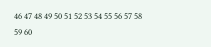46 47 48 49 50 51 52 53 54 55 56 57 58 59 60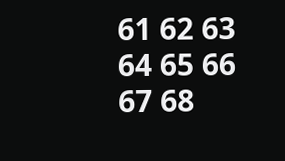61 62 63 64 65 66 67 68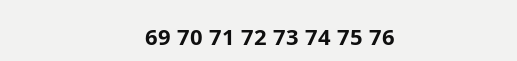69 70 71 72 73 74 75 76